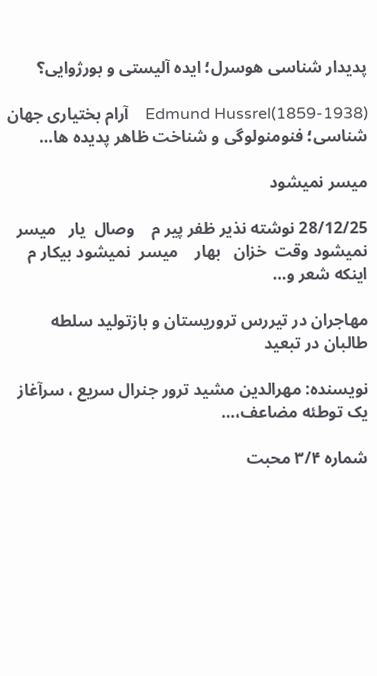پدیدار شناسی هوسرل؛ ایده آلیستی و بورژوایی؟

Edmund Hussrel(1859-1938)    آرام بختیاری جهان شناسی؛ فنومنولوگی و شناخت ظاهر پدیده ها…

ميسر نميشود

28/12/25 نوشته نذير ظفر پير م    وصال  يار   ميسر   نميشود وقت  خزان   بهار    ميسر  نميشود بيكار م اينكه شعر و…

مهاجران در تیررس تروریستان و بازتولید سلطه طالبان در تبعید

نویسنده: مهرالدین مشید ترور جنرال سریع ، سرآغاز یک توطئه مضاعف،…

شماره ۳/۴ محبت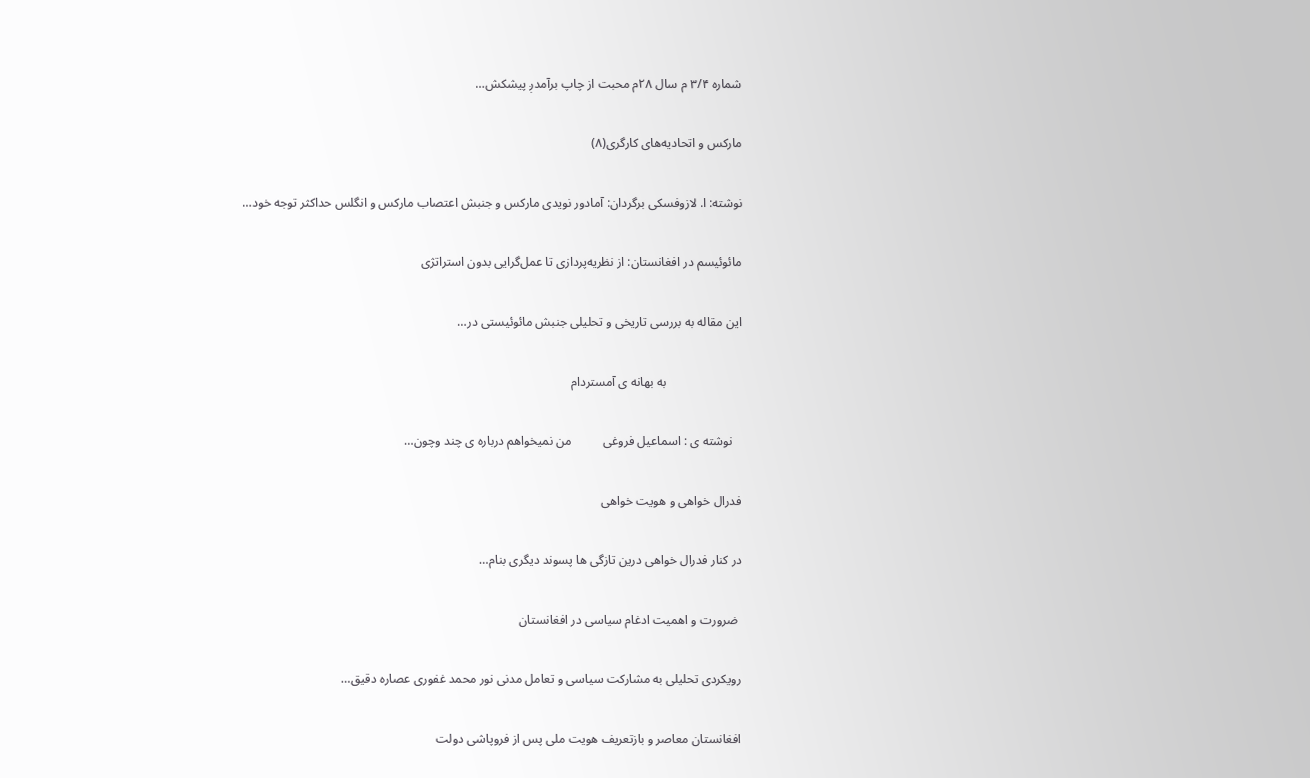شماره ۳/۴ م سال ۲۸م محبت از چاپ برآمدږ پیشکش…

مارکس و اتحادیه‌های کارگری(۸)

نوشته: ا. لازوفسکی برگردان: آمادور نویدی مارکس و جنبش اعتصاب مارکس و انگلس حداکثر توجه خود…

مائوئیسم در افغانستان: از نظریه‌پردازی تا عمل‌گرایی بدون استراتژی

این مقاله به بررسی تاریخی و تحلیلی جنبش مائوئیستی در…

                        به بهانه ی آمستردام

   نوشته ی : اسماعیل فروغی          من نمیخواهم درباره ی چند وچون…

فدرال خواهی و هویت خواهی

در کنار فدرال خواهی درین تازگی ها پسوند دیگری بنام…

 ضرورت و اهمیت ادغام سیاسی در افغانستان

رویکردی تحلیلی به مشارکت سیاسی و تعامل مدنی نور محمد غفوری عصاره دقیق…

افغانستان معاصر و بازتعریف هویت ملی پس از فروپاشی دولت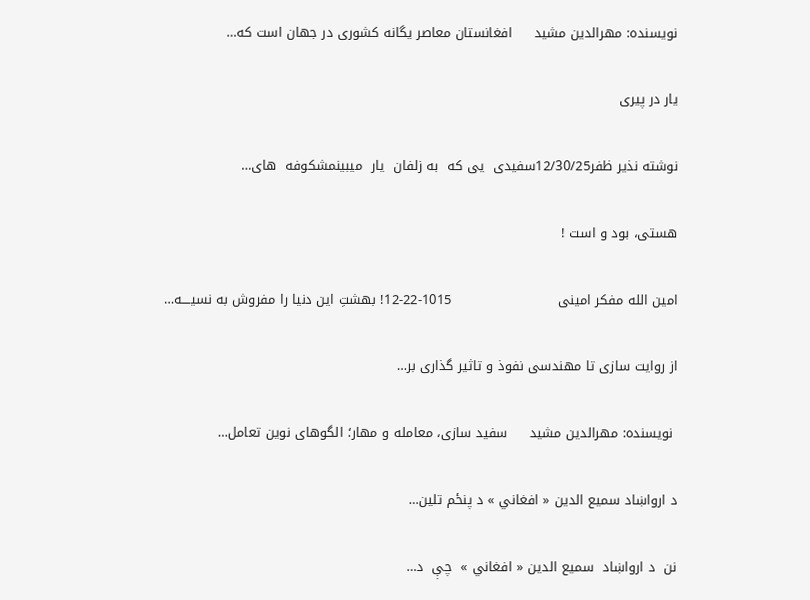نویسنده: مهرالدین مشید     افغانستان معاصر یگانه کشوری در جهان است که…

یار در پیری

نوشته نذیر ظفر12/30/25سفیدی  يى که  به زلفان  یار  میبینمشکوفه  هاى…

هستی، بود و است !

امین الله مفکر امینی                        1015-22-12! بهشتِ این دنیا را مفروش به نسیــــه…

از روایت سازی تا مهندسی نفوذ و تاثیر گذاری بر…

 نویسنده: مهرالدین مشید     سفید سازی، معامله و مهار؛ الگوهای نوین تعامل…

د ارواښاد سمیع الدین « افغاني » د پنځم تلین…

نن  د ارواښاد  سمیع الدین « افغاني »  چې  د…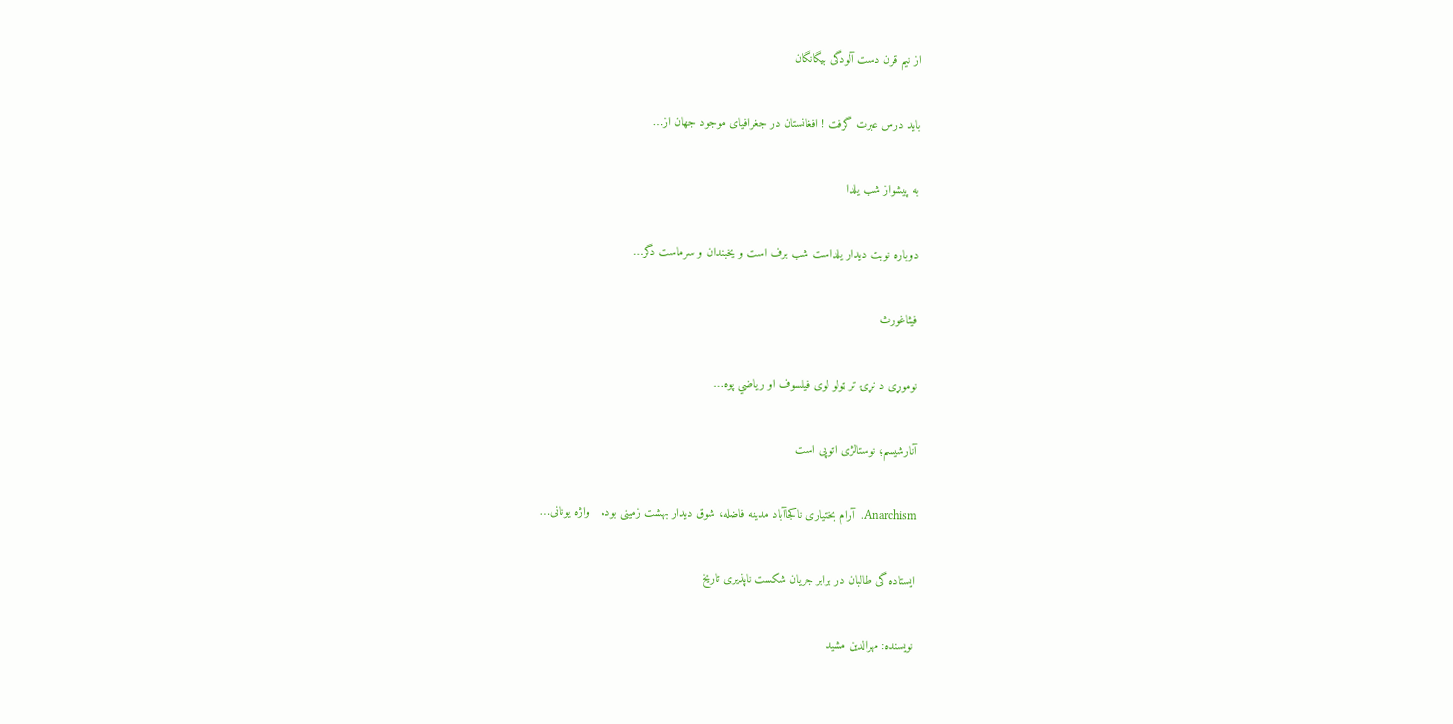از نیم قرن دست آلودگی بیگانگان

باید درس عبرت گرفت ! افغانستان در جغرافیای موجود جهان از…

به پیشواز شب یلدا

دوباره نوبت دیدار یلداست شب برف است و یخبندان و سرماست دگر…

فیثاغورث

نوموړی د نړۍ تر ټولو لوی فیلسوف او ریاضي پوه…

آنارشیسم؛ نوستالژی اتوپی است

Anarchism.  آرام بختیاری ناکجاآباد مدینه فاضله، شوق دیدار بهشت زمینی بود.   واژه یونانی…

ایستاده گی طالبان در برابر جریان شکست ناپذیری تاریخ

نویسنده: مهرالدین مشید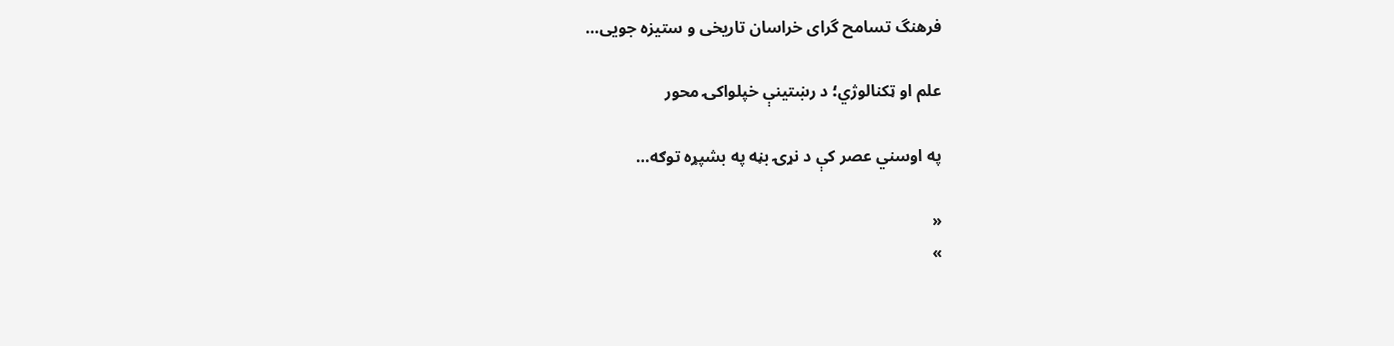فرهنگ تسامح گرای خراسان تاریخی و ستیزه جویی…

علم او ټکنالوژي؛ د رښتینې خپلواکۍ محور

په اوسني عصر کې د نړۍ بڼه په بشپړه توګه…

«
»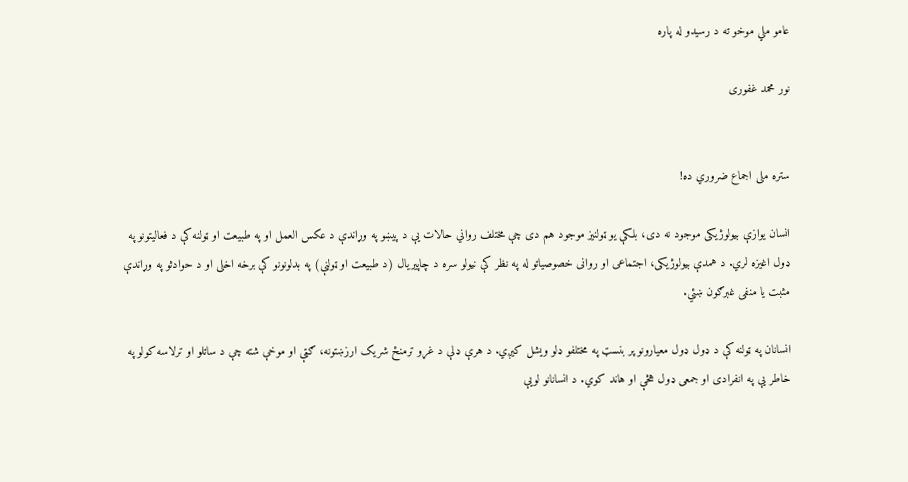عامو ملي موخو ته د رسیدو له پاره

نور محمد غفوری


ستره ملی اجماع ضروري ده!

انسان یوازې بیولوژیکی موجود نه دی، بلکې یو ټولنیز موجود هم دی چې مختلف رواني حالات یې د پیښو په وړاندې د عکس العمل او په طبیعت او ټولنه کې د فعالیتونو په ډول اغیزه لري. د همدې بیولوژیکی، اجتماعی او روانی خصوصیاتو له په نظر کې نیولو سره د چاپیریال (د طبیعت او ټولنې) په بدلونونو کې برخه اخلی او د حوادثو په وړاندې مثبت یا منفی غبرګون ښئي.

انسانان په ټولنه کې د ډول ډول معیارونو پر بنسټ په مختلفو ډلو ویشل کیږي. د هرې ډلې د غړو ترمنځ شریک ارزښتونه، ګټې او موخې شته چې د ساتلو او ترلاسه کولو په خاطر یې په انفرادی او جمعی ډول هڅې او هاند کوي. د انسانانو لویې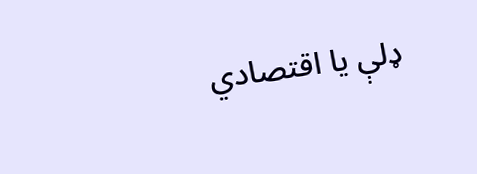ډلې یا اقتصادي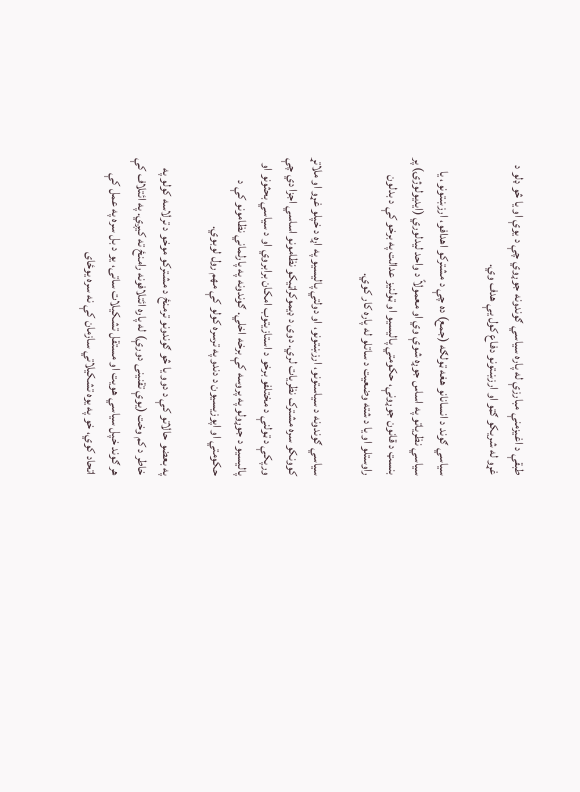طبقې د اغیزمنې مبارزې له پاره سیاسي ګوندونه جوړوي چې د یوې او یا څو ډلو د غړو له شریکو ګټو او ارزښتونو دفاع کول یې هدف وي.

سیاسي ګوند د انسانانو هغه ټولګه (جمع) ده چې د مشترکو اهدافو، ارزښتونو، یا سیاسي نظریاتو په اساس جوړه شوې وي او معمولاً د واحد لیدلوري (ایدیولوژۍ) پر بنسټ د قانون جوړونې، حکومتي پالیسیو او ټولنیز عدالت په برخو کې د بدلون راوستلو او یا د شته وضعیت د ساتلو له پاره کار کوي.

سیاسي ګوندونه د سیاستونو، ارزښتونو، او دولتي پالیسیو په اړه د خپلو غړو او ملاتړ کوونکو سره مشترک نظریات لري. دوی د ډیموکراټیکو نظامونو اساسي اجزا دي چې ورپکې د ټولنې د مختلفو برخو د استازیتوب امکان برابروي او د سیاسي بحثونو او پالیسیو د جوړولو په پروسه کې برخه اخلي. ګوندونه په پارلماني نظامونو کې د حکومتي او اپوزیسیون د دندو په ترسره کولو کې مهم رول لوبوي.

په بعضو حالاتو کې د دوو یا څو ګوندونو ترمنځ د مشترکو موخو د ترلاسه کولو په خاطر د کم وخت (یوې تقنینی دورې) له پاره ائتلافونه رامنځ ته کیږي. په ائتلاف کې هر ګوند خپل سیاسي هویت او مستقل تشکیلات ساتی، یو د بل سره په عمل کې اتحاد کوي، خو په یوه تشکیلاتي سازمان کې نه سره یوځای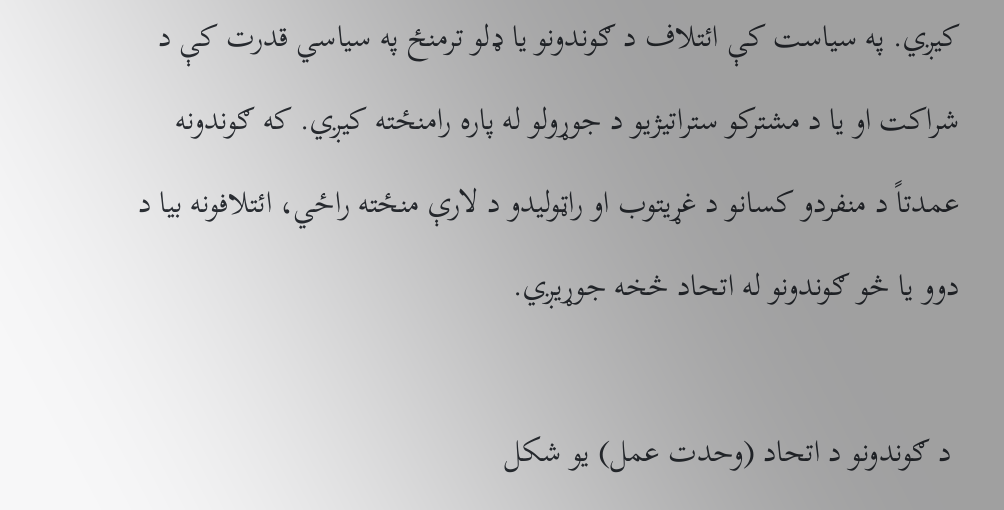کیږي. په سیاست کې ائتلاف د ګوندونو یا ډلو ترمنځ په سیاسي قدرت کې د شراکت او یا د مشترکو ستراتیژیو د جوړولو له پاره رامنځته کیږي. که ګوندونه عمدتاً د منفردو کسانو د غړیتوب او راټولیدو د لارې منځته راځي، ائتلافونه بیا د دوو یا څو ګوندونو له اتحاد څخه جوړيږي.

 د ګوندونو د اتحاد (وحدت عمل) یو شکل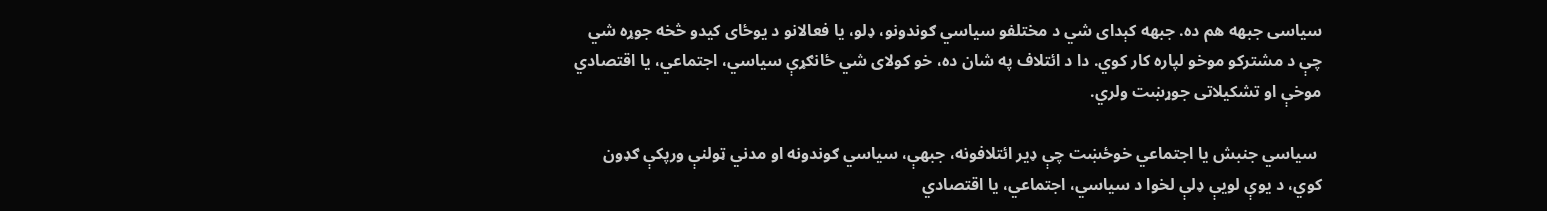سیاسی جبهه هم ده. جبهه کېدای شي د مختلفو سیاسي ګوندونو، ډلو، یا فعالانو د یوځای کیدو څخه جوړه شي چې د مشترکو موخو لپاره کار کوي. دا د ائتلاف په شان ده، خو کولای شي ځانګړې سیاسي، اجتماعي، یا اقتصادي موخې او تشکیلاتی جوړښت ولري.

 سیاسي جنبش یا اجتماعي خوځښت چې ډیر ائتلافونه، جبهې، سیاسي ګوندونه او مدني ټولنې ورپکې ګډون کوي، د یوې لویې ډلې لخوا د سیاسي، اجتماعي، یا اقتصادي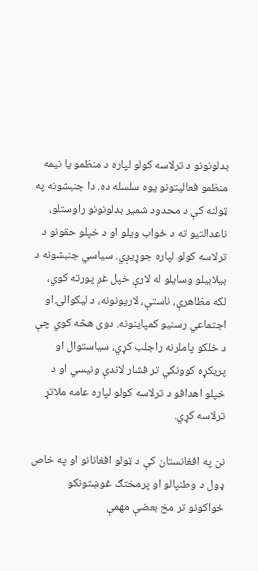بدلونونو د ترلاسه کولو لپاره د منظمو یا نیمه منظمو فعالیتونو یوه سلسله ده. دا جنبشونه په ټولنه کې د محدود شمیر بدلونونو راوستلو، ناعدالتيو ته د ځواب ویلو او د خپلو حقونو د ترلاسه کولو لپاره جوړیږي. سیاسي جنبشونه د بیلابیلو وسایلو له لارې خپل غږ پورته کوي، لکه مظاهرې، ناستې، لاریونونه، د لیکوالۍ او اجتماعي رسنیو کمپاینونه. دوی هڅه کوي چې د خلکو پاملرنه راجلب کړي، سیاستوال او پریکړه کوونکي تر فشار لاندې ونیسي او د خپلو اهدافو د ترلاسه کولو لپاره عامه ملاتړ ترلاسه کړي.

نن په افغانستان کې د ټولو افغانانو او په خاص ډول د وطنپالو او پرمختګ غوښتونکو ځواکونو تر مخ بعضې مهمې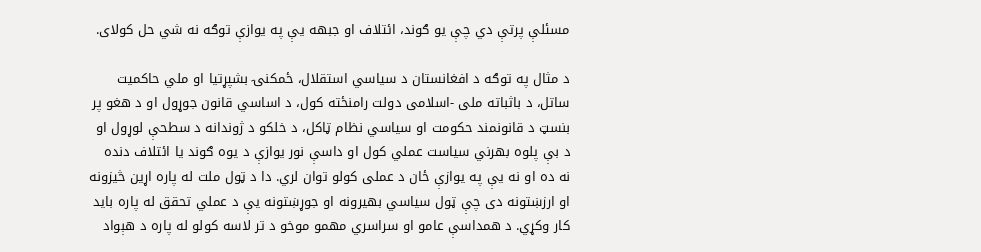مسئلې پرتې دي چې یو ګوند، ائتلاف او جبهه یې په یوازې توګه نه شي حل کولای.

د مثال په توګه د افغانستان د سیاسي استقلال، ځمکنۍ بشپړتیا او ملي حاکمیت ساتل، د باثباته ملی -اسلامی دولت رامنځته کول، د اساسي قانون جوړول او د هغو پر بنسټ د قانونمند حکومت او سیاسي نظام ټاکل، د خلکو د ژوندانه د سطحې لوړول او د بې پلوه بهرني سیاست عملي کول او داسې نور یوازې د یوه ګوند یا ائتلاف دنده نه ده او نه یې په یوازې ځان د عملی کولو توان لري. دا د ټول ملت له پاره اړین څیزونه او ارزښتونه دی چې ټول سیاسي بهیرونه او جوړښتونه یې د عملي تحقق له پاره باید کار وکړي. د همداسې عامو او سراسري مهمو موخو د تر لاسه کولو له پاره د هېواد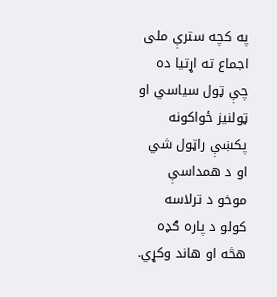په کچه سترې ملی اجماع ته اړتیا ده چې ټول سیاسي او ټولنیز ځواکونه پکښې راټول شي او د همداسې موخو د ترلاسه کولو د پاره ګډه هڅه او هاند وکړي.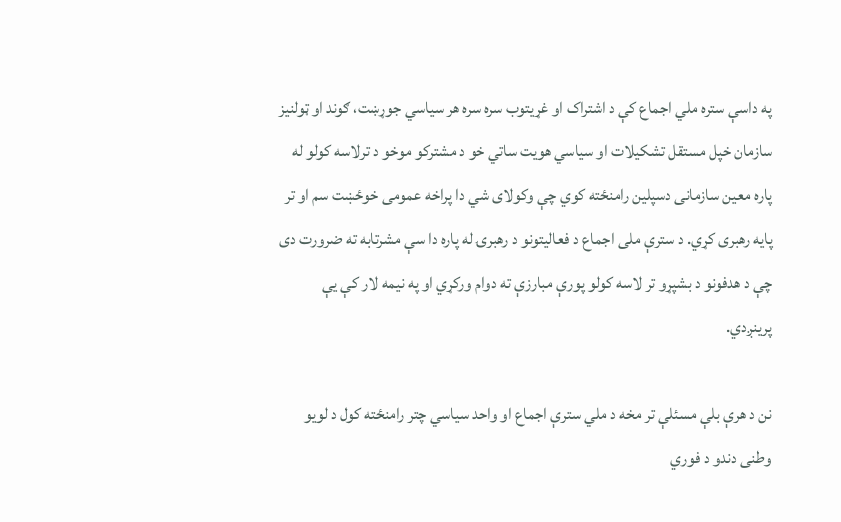په داسې ستره ملي اجماع کې د اشتراک او غړیتوب سره سره هر سیاسي جوړښت، ګوند او ټولنیز سازمان خپل مستقل تشکیلات او سیاسي هویت ساتي خو د مشترکو موخو د ترلاسه کولو له پاره معین سازمانی دسپلین رامنځته کوي چې وکولای شي دا پراخه عمومی خوځښت سم او تر پایه رهبری کړي. د سترې ملی اجماع د فعالیتونو د رهبرۍ له پاره دا سې مشرتابه ته ضرورت دی چې د هدفونو د بشپړو تر لاسه کولو پورې مبارزې ته دوام ورکړي او په نیمه لار کې یې پرینږدي.

نن د هرې بلې مسئلې تر مخه د ملي سترې اجماع او واحد سیاسي چتر رامنځته کول د لویو وطنی دندو د فوري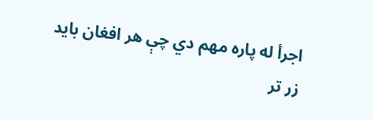اجرأ له پاره مهم دي چې هر افغان باید زر تر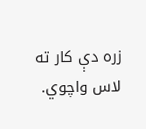زره دې کار ته لاس واچوي.